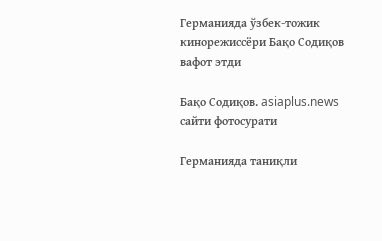Германияда ўзбек-тожик кинорежиссёри Бақо Содиқов вафот этди

Бақо Содиқов. asiaplus.news сайти фотосурати

Германияда таниқли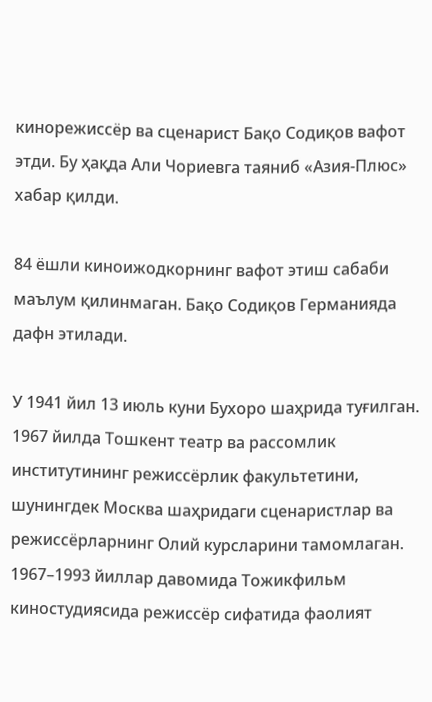кинорежиссёр ва сценарист Бақо Содиқов вафот этди. Бу ҳақда Али Чориевга таяниб «Азия-Плюс» хабар қилди.

84 ёшли киноижодкорнинг вафот этиш сабаби маълум қилинмаган. Бақо Содиқов Германияда дафн этилади.

У 1941 йил 13 июль куни Бухоро шаҳрида туғилган. 1967 йилда Тошкент театр ва рассомлик институтининг режиссёрлик факультетини, шунингдек Москва шаҳридаги сценаристлар ва режиссёрларнинг Олий курсларини тамомлаган. 1967–1993 йиллар давомида Тожикфильм киностудиясида режиссёр сифатида фаолият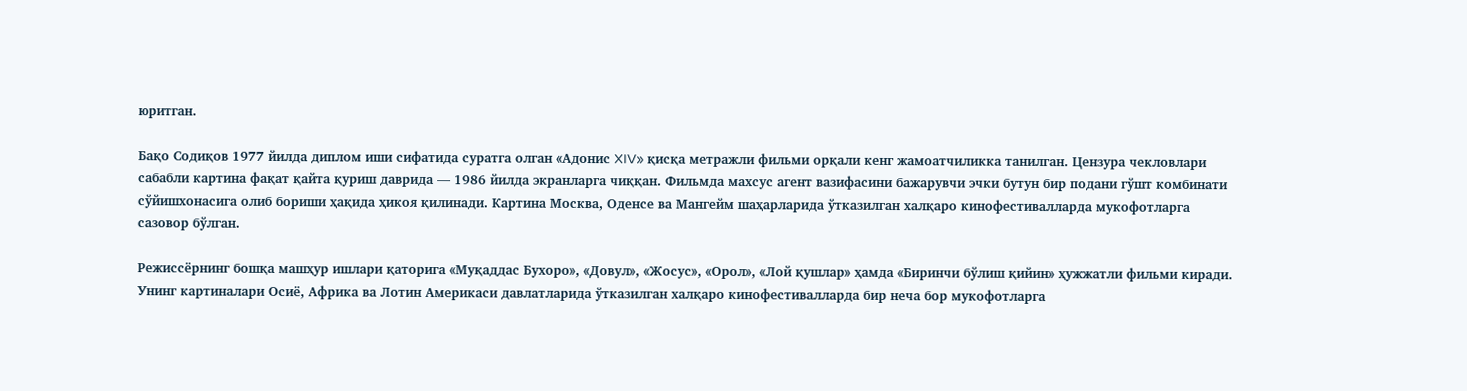юритган.

Бақо Содиқов 1977 йилда диплом иши сифатида суратга олган «Адонис XIV» қисқа метражли фильми орқали кенг жамоатчиликка танилган. Цензура чекловлари сабабли картина фақат қайта қуриш даврида — 1986 йилда экранларга чиққан. Фильмда махсус агент вазифасини бажарувчи эчки бутун бир подани гўшт комбинати сўйишхонасига олиб бориши ҳақида ҳикоя қилинади. Картина Москва, Оденсе ва Мангейм шаҳарларида ўтказилган халқаро кинофестивалларда мукофотларга сазовор бўлган.

Режиссёрнинг бошқа машҳур ишлари қаторига «Муқаддас Бухоро», «Довул», «Жосус», «Орол», «Лой қушлар» ҳамда «Биринчи бўлиш қийин» ҳужжатли фильми киради. Унинг картиналари Осиё, Африка ва Лотин Америкаси давлатларида ўтказилган халқаро кинофестивалларда бир неча бор мукофотларга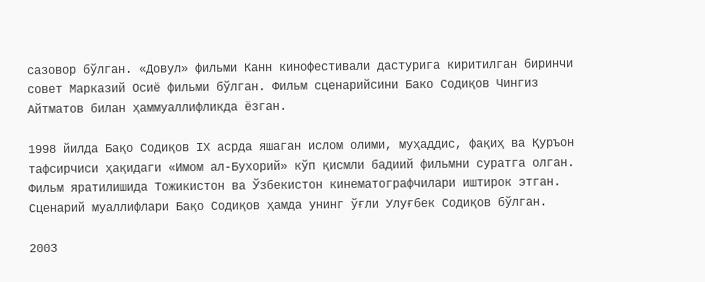сазовор бўлган. «Довул» фильми Канн кинофестивали дастурига киритилган биринчи совет Марказий Осиё фильми бўлган. Фильм сценарийсини Бако Содиқов Чингиз Айтматов билан ҳаммуаллифликда ёзган.

1998 йилда Бақо Содиқов IX асрда яшаган ислом олими, муҳаддис, фақиҳ ва Қуръон тафсирчиси ҳақидаги «Имом ал-Бухорий» кўп қисмли бадиий фильмни суратга олган. Фильм яратилишида Тожикистон ва Ўзбекистон кинематографчилари иштирок этган. Сценарий муаллифлари Бақо Содиқов ҳамда унинг ўғли Улуғбек Содиқов бўлган.

2003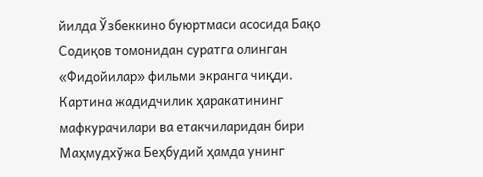йилда Ўзбеккино буюртмаси асосида Бақо Содиқов томонидан суратга олинган «Фидойилар» фильми экранга чиқди. Картина жадидчилик ҳаракатининг мафкурачилари ва етакчиларидан бири Маҳмудхўжа Беҳбудий ҳамда унинг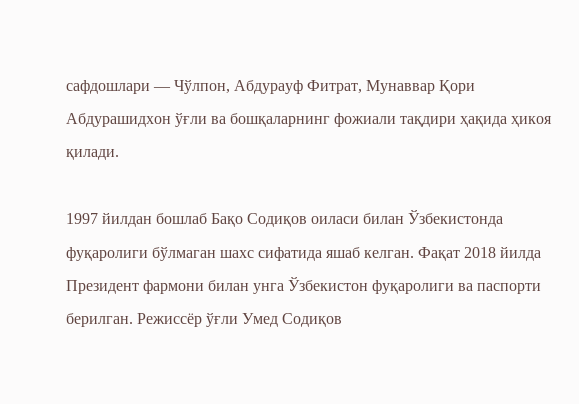сафдошлари — Чўлпон, Абдурауф Фитрат, Мунаввар Қори Абдурашидхон ўғли ва бошқаларнинг фожиали тақдири ҳақида ҳикоя қилади.

1997 йилдан бошлаб Бақо Содиқов оиласи билан Ўзбекистонда фуқаролиги бўлмаган шахс сифатида яшаб келган. Фақат 2018 йилда Президент фармони билан унга Ўзбекистон фуқаролиги ва паспорти берилган. Режиссёр ўғли Умед Содиқов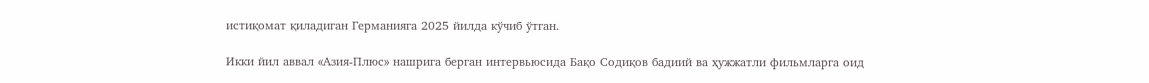истиқомат қиладиган Германияга 2025 йилда кўчиб ўтган.

Икки йил аввал «Азия-Плюс» нашрига берган интервьюсида Бақо Содиқов бадиий ва ҳужжатли фильмларга оид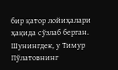бир қатор лойиҳалари ҳақида сўзлаб берган. Шунингдек, у Тимур Пўлатовнинг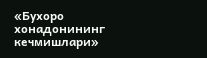«Бухоро хонадонининг кечмишлари»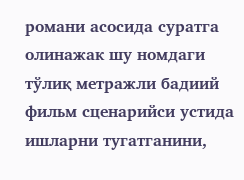романи асосида суратга олинажак шу номдаги тўлиқ метражли бадиий фильм сценарийси устида ишларни тугатганини,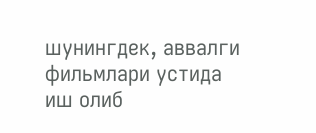шунингдек, аввалги фильмлари устида иш олиб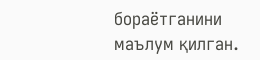бораётганини маълум қилган.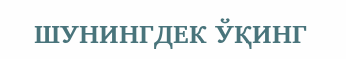ШУНИНГДЕК ЎҚИНГ